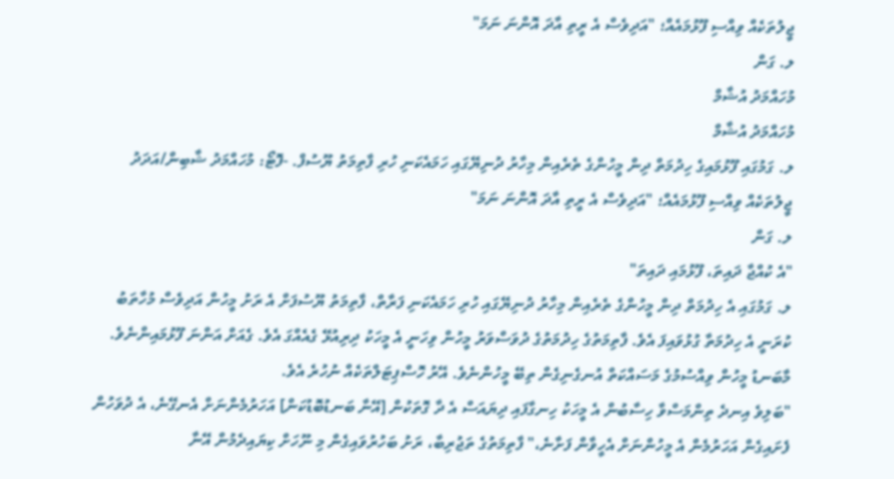ޖީލުތަކެއް ވިއްސި ފޫޅުމައެއް؛ "އަދިވެސް އެ ރީތި އާދަ އޮންނަ ނަމަ"
ލ. ގަން
މުހައްމަދު އުޝާމް
މުހައްމަދު އުޝާމް
ލ. ގަމުގައި ފޫޅުމައިގެ ހިދުމަތް ދިން މީހުންގެ ތެރެއިން މިހާރު ދުނިޔޭގައި ހަމައެކަނި ހުރި ފާތިމަތު ޔޫސުފް. -ފޮޓޯ: މުހައްމަދު ޝާބިން/އަދަދު
ޖީލުތަކެއް ވިއްސި ފޫޅުމައެއް؛ "އަދިވެސް އެ ރީތި އާދަ އޮންނަ ނަމަ"
ލ. ގަން
"އެ ކުއްޖާ ދައިތަ، ފޫޅުމައި ދައިތަ"
ލ. ގަމުގައި އެ ހިދުމަތް ދިން މީހުންގެ ތެރެއިން މިހާރު ދުނިޔޭގައި ހުރި ހަމައެކަނި ފަރާތް، ފާތިމަތު ޔޫސުފަށް އެ ރަށު މީހުން އަދިވެސް މުހާތަބު ކުރަނީ އެ ހިދުމަތާ ގުޅުވައިފަ އެވެ. ފާތިމަތުގެ ހިދުމަތުގެ ދުވަސްވަރު މީހުން ވިހަނީ އެ މީހަކު ދިރިއުޅޭ ގެއެއްގަ އެވެ. ގެއަށް އަންނަ ފޫޅުމައިންނެވެ. މާބަނޑު މީހުން ވިއްސުމުގެ މަސައްކަތް އުނގެނިގެން ތިބޭ މީހުންނެވެ. އޭރު ހޮސްޕިޓަލްތަކެއް ނުހުރެ އެވެ.
"ބަލިވެ އިނދެ ތިންމަސްވާ ހިސާބުން އެ މީހަކު ހިނގާފައި ދިޔައަސް އެ ދާ ގޮތަކުން [އޭނާ ބަނޑުބޮޑުކަން] އަހަރުމެންނަށް އެނގޭނެ، އެ ދުވަހުން ފެށައިގެން އަހަރުމެން އެ މީހުންނަށް އެހީވާން ފަށާނެ،" ފާތިމަތުގެ ތަޖުރިބާ، ރަށު ބަހުރުވައިގެން މި ނޫހަށް ކިޔައިދެމުން އޭނާ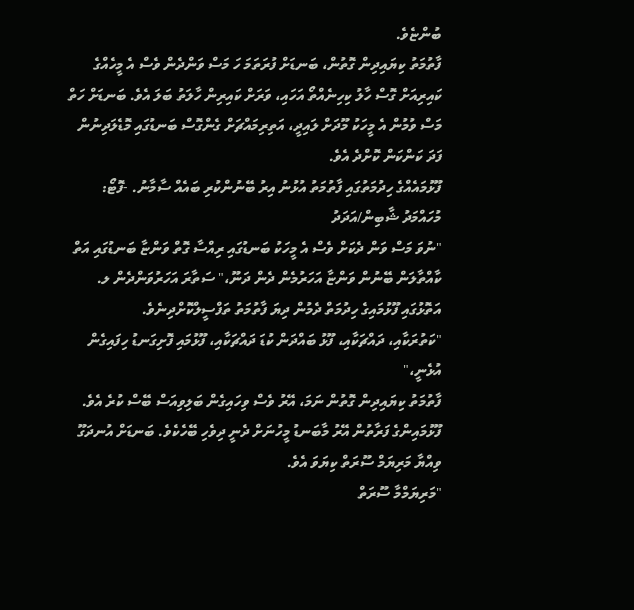ބުންޏެވެ.
ފާތުމަތު ކިޔައިދިން ގޮތުން، ބަނޑަށް ފުރަތަމަ ހަ މަސް ވަންދެން ވެސް އެ މީހެއްގެ ކައިރިއަށް ގޮސް ހާލު ކިހިނެއްތޯ އަހައި، ވަރަށް ކައިރިން ހާލަތު ބަލަ އެވެ. ބަނޑަށް ހަތް މަސް ވުމުން އެ މީހަކު މޫދަށް ލައިދީ، އަތިރިމައްޗަށް ގެންގޮސް ބަނޑުގައި މޮޑެލަދިނުން ފަދަ ކަންކަން ކޮށްދެ އެވެ.
ފޫޅުމައެއްގެ ހިދުމަތުގައި ފާތުމަތު އުޅުނު އިރު ބޭނުންކުރި ބައެއް ސާމާނު. -ފޮޓޯ: މުހައްމަދު ޝާބިން/އަދަދު
"ނުވަ މަސް ވަން ދެކަށް ވެސް އެ މީހަކު ބަނޑުގައި ރިއްސާ ގޮތް ވަންޏާ ބަނޑުގައި އަތް ކާއްތާލަން ބޭނުން ވަންޏާ އަހަރުމެން ދެން ދަނޫ،" ސަތާރަ އަހަރުވަންދެން ލ. އަތޮޅުގައި ފޫޅުމައިގެ ހިދުމަތް ދެމުން ދިޔަ ފާތުމަތު ތަފްސީލްކޮށްދިނެވެ.
"ކަތުރަކާއި، ދައްޗަކާއި، ފޫޅު ބައްދަން ކުޑަ ދައްޗަކާއި، ފޫޅުމައި ފޮށިގަނޑު ހިފައިގެން އުޅެނީ،"
ފާތުމަތު ކިޔައިދިން ގޮތުން ނަމަ، އޭރު ވެސް ވިހައިގެން ބަލިވިއަސް ބޭސް ކުރެ އެވެ. ފޫޅުމައިންގެ ފަރާތުން އޭރު މާބަނޑު މީހުނަށް ދެނީ ދިވެހި ބޭހެކެވެ. ބަނޑަށް އުނދަގޫ ވިއްޔާ މަރިޔަމް ސޫރަތް ކިޔަވަ އެވެ.
"މަރިޔަމްމާ ސޫރަތް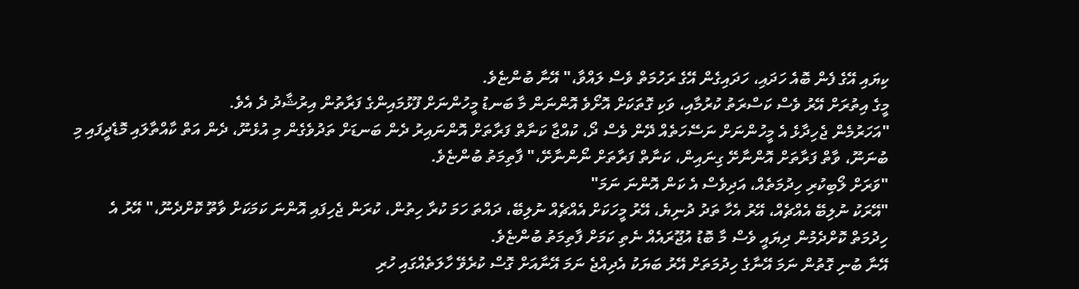ކިޔައި އޭގެ ފެން ބޮއެ ހަދައި، ހަދައިގެން އޭގެ ރަހުމަތް ވެސް ލައްވާ،" އޭނާ ބުންޏެވެ.
މީގެ އިތުރަށް އޭރު ވެސް ކަސްރަތު ކުރުމާއި، ވަކި ގޮތަކަށް އޮށޯވެ އޮންނަން މާ ބަނޑު މީހުންނަށް ފޫޅުމައިންގެ ފަރާތުން އިރުޝާދު ދެ އެވެ.
"އަހަރުމެން ޖެހިދާޅެ އެ މީހުންނަށް ނަސޭހަތެއް ދޭން ވެސް ދޯ، ކުއްޖާ ކަނާތް ފަރާތަށް އޮންނައިރު ދެން ބަނޑަށް ތަދުވެގެން މި އުޅެނޫ، ދެން އަތް ކާއްތާލައި މޮޑެދީފައި މި ބުނަނޫ، ވާތް ފަރާތަށް އޮންނާށޭ ގިނައިން، ކަނާތް ފަރާތަށް ނޯންނާށޭ،" ފާތިމަތު ބުންޏެވެ.
"ވަރަށް ލޯބިކުރި ހިދުމަތެއް، އަދިވެސް އެ ކަން އޮންނަ ނަމަ"
"އޭރަކު ނުލިބޭ އެއްޗެއް، އޭރު އެހާ ތަދު ދުނިޔެ، އޭރު މީހަކަށް އެއްޗެއް ނުލިބޭ، ދައްތަ ހަމަ ކުރާ ހިތުން، ކުރަން ޖެހިފައި އޮންނަ ކަމަކަށް ވާތޫ ކޮށްދެނޫ،" އޭރު އެ ހިދުމަތް ކޮށްދެމުން ދިޔައީ ވެސް މާ ބޮޑު އުޖޫރައެއް ނެތި ކަމަށް ފާތިމަތު ބުންޏެވެ.
އޭނާ ބުނި ގޮތުން ނަމަ އޭނާގެ ހިދުމަތަށް އޭރު ބަޔަކު އެދިއްޖެ ނަމަ އޭނާއަށް ގޮސް ކުރެވޭ ހާލަތެއްގައި ހުރި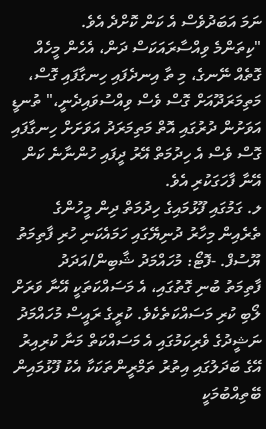ނަމަ އަބަދުވެސް އެ ކަން ކޮށްދެ އެވެ.
"ކިތަންމެ ވިއްސާރައަކަސް ދަން، އެހެން މީހެއް ގޮތެއް ނޭނގެ، މި ތާ އިނދެފައި ހިނގާފައި ގޮސް، މަތިމަރަދޫއަށް ގޮސް ވެސް ވިއްސުވައިދެނީ،" ތުނޑީ އަވަށުން ދުރުގައި އޮތް މަތިމަރަދު އަވަށަށް ހިނގާފައި ގޮސް ވެސް އެ ހިދުމަތް އޭރު ދީފައި ހުންނާނެ ކަން އޭނާ ފާހަގަކުރި އެވެ.
ލ. ގަމުގައި ފޫޅުމައިގެ ހިދުމަތް ދިން މީހުންގެ ތެރެއިން މިހާރު ދުނިޔޭގައި ހަމައެކަނި ހުރި ފާތިމަތު ޔޫސުފް. -ފޮޓޯ: މުހައްމަދު ޝާބިން/އަދަދު
ފާތިމަތު ބުނި ގޮތުގައި، އެ މަސައްކަތަކީ އޭނާ ވަރަށް ލޯބި ކުރި މަސައްކަތެކެވެ. ކުރީގެ ރައީސް މުހައްމަދު ނަޝީދުގެ ވެރިކަމުގައި އެ މަސައްކަތް މަނާ ކުރިއިރު އޭގެ ބަދަލުގައި އިތުރު ތަމްރީންތަކަކާ އެކު ފޫޅުމައިން ބޭތިއްބުމަކީ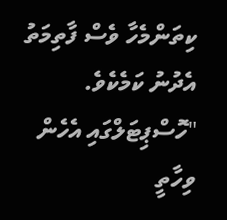ކިތަންމެހާ ވެސް ފާތިމަތު އެދުނު ކަމެކެވެ.
"ހޮސްޕިޓަލްގައި އެހެން ވިހާތީ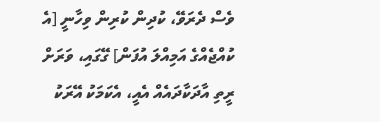ވެސް ދެރަވޭ، ކުދިން ކުރިން ވިހާނީ [އެ ކުއްޖެއްގެ އަމިއްލަ އުފަން] ގޭގައި، ވަރަށް ރީތި އާދަކާދައެއް އެއީ، އެކަމަކު އޭރަކު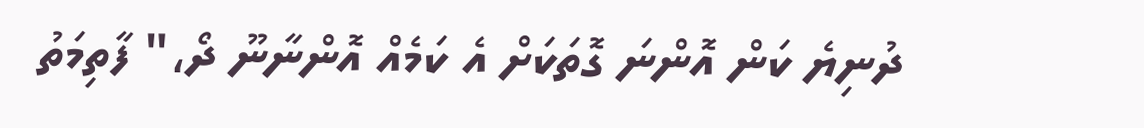ދުނިޔެ ކަން އޮންނަ ގޮތަކަށް އެ ކަމެއް އޮންނާނޫ ދޯ،" ފާތިމަތު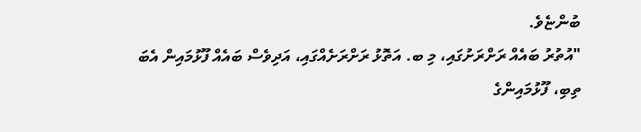ބުންޏެވެ.
"އުތުރު ބައެއް ރަށްރަށުގައި، މި ބ. އަތޮޅު ރަށްރަށެއްގައި، އަދިވެސް ބައެއް ފޫޅުމައިން އެބަ ތިބި، ފޫޅުމައިންގެ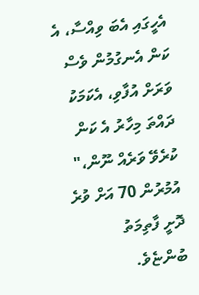އެހީގައި އެބަ ވިއްސާ، އެ ކަން އެނގުމުން ވެސް ވަރަށް އުފާވި، އެކަމަކު ދައްތަ މިހާރު އެ ކަން ކުރެވޭ ވަރެއް ނޫން،" އުމުރުން 70 އަށް ވުރެ ދޮށީ ފާތިމަތު ބުންޏެވެ.